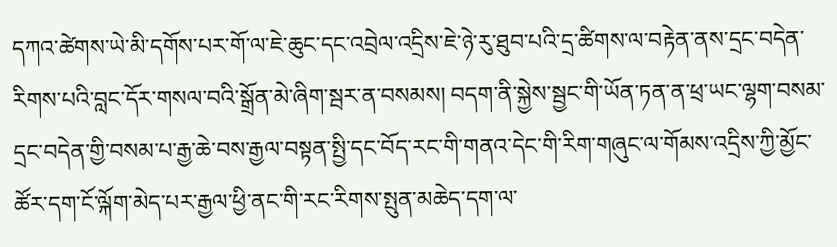དཀའ་ཚེགས་ཡེ་མི་དགོས་པར་གོ་ལ་ཇེ་ཆུང་དང་འབྲེལ་འདྲིས་ཇེ་ཉེ་རུ་ཐུབ་པའི་དྲ་ཚིགས་ལ་བརྟེན་ནས་དྲང་བདེན་རིགས་པའི་བླང་དོར་གསལ་བའི་སྒྲོན་མེ་ཞིག་སྦར་ན་བསམས། བདག་ནི་སྐྱེས་སྦྱང་གི་ཡོན་ཏན་ན་ཕྲ་ཡང་ལྷག་བསམ་དྲང་བདེན་གྱི་བསམ་པ་རྒྱ་ཆེ་བས་རྒྱལ་བསྟན་སྤྱི་དང་བོད་རང་གི་གནའ་དེང་གི་རིག་གཞུང་ལ་གོམས་འདྲིས་ཀྱི་མྱོང་ཚོར་དག་ངོ་ལྐོག་མེད་པར་རྒྱལ་ཕྱི་ནང་གི་རང་རིགས་སྤུན་མཆེད་དག་ལ་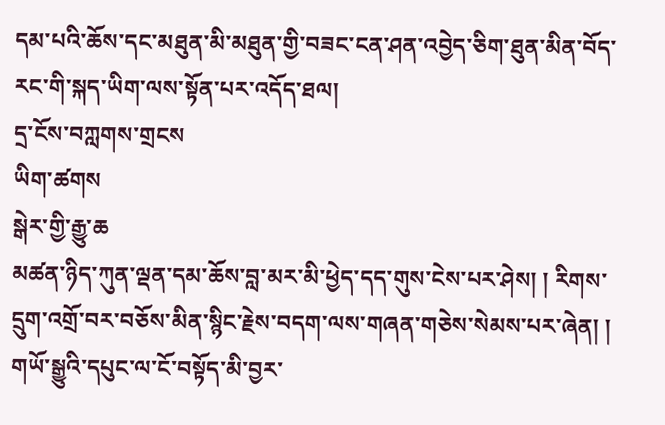དམ་པའི་ཆོས་དང་མཐུན་མི་མཐུན་གྱི་བཟང་ངན་ཤན་འབྱེད་ཅིག་ཐུན་མིན་བོད་རང་གི་སྐད་ཡིག་ལས་སྟོན་པར་འདོད་ཐལ།
དྲ་ངོས་བཀླགས་གྲངས
ཡིག་ཚགས
སྒེར་གྱི་རྒྱུ་ཆ
མཚན་ཉིད་ཀུན་ལྡན་དམ་ཆོས་བླ་མར་མི་ཕྱེད་དད་གུས་ངེས་པར་ཤེས། ། རིགས་དྲུག་འགྲོ་བར་བཅོས་མིན་སྙིང་རྗེས་བདག་ལས་གཞན་གཅེས་སེམས་པར་ཞེན། ། གཡོ་སྒྱུའི་དཔུང་ལ་ངོ་བསྟོད་མི་བྱར་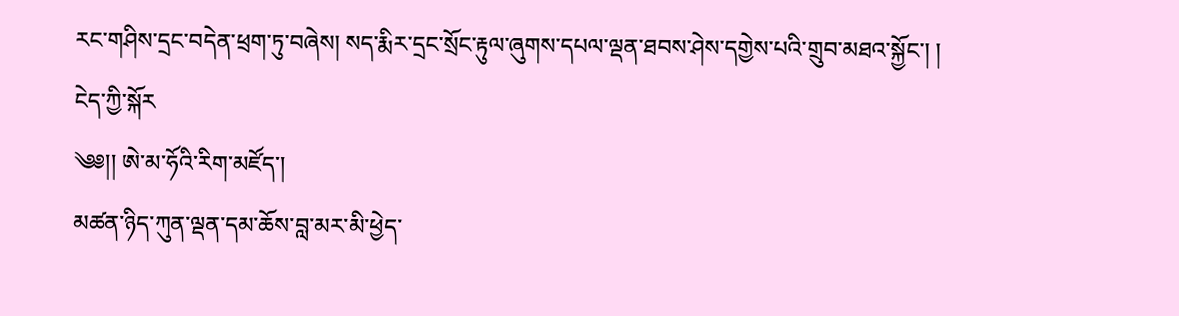རང་གཤིས་དྲང་བདེན་ཕྲག་ཏུ་བཞེས། སད་རྨིར་དྲང་སྲོང་རྟུལ་ཞུགས་དཔལ་ལྡན་ཐབས་ཤེས་དགྱེས་པའི་གྲུབ་མཐའ་སྐྱོང་། །
ངེད་ཀྱི་སྐོར
༄༅།། ཨེ་མ་ཧོའི་རིག་མཛོད་།
མཚན་ཉིད་ཀུན་ལྡན་དམ་ཆོས་བླ་མར་མི་ཕྱེད་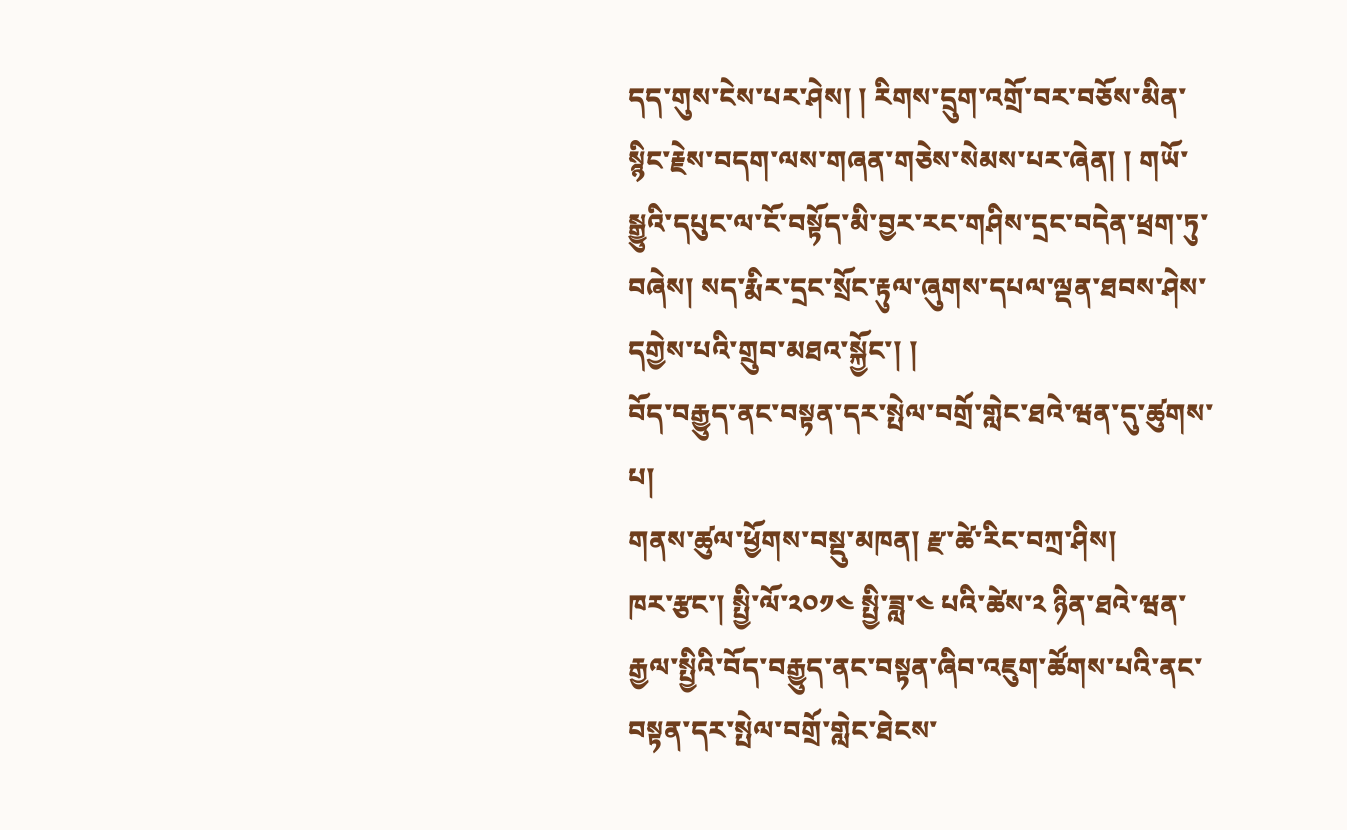དད་གུས་ངེས་པར་ཤེས། ། རིགས་དྲུག་འགྲོ་བར་བཅོས་མིན་སྙིང་རྗེས་བདག་ལས་གཞན་གཅེས་སེམས་པར་ཞེན། ། གཡོ་སྒྱུའི་དཔུང་ལ་ངོ་བསྟོད་མི་བྱར་རང་གཤིས་དྲང་བདེན་ཕྲག་ཏུ་བཞེས། སད་རྨིར་དྲང་སྲོང་རྟུལ་ཞུགས་དཔལ་ལྡན་ཐབས་ཤེས་དགྱེས་པའི་གྲུབ་མཐའ་སྐྱོང་། །
བོད་བརྒྱུད་ནང་བསྟན་དར་སྤེལ་བགྲོ་གླེང་ཐའེ་ཝན་དུ་ཚུགས་པ།
གནས་ཚུལ་ཕྱོགས་བསྡུ་མཁན། རྫ་ཚེ་རིང་བཀྲ་ཤིས།
ཁར་རྩང་། སྤྱི་ལོ་༢༠༡༤ སྤྱི་ཟླ་༤ པའི་ཚེས་༢ ཉིན་ཐའེ་ཝན་རྒྱལ་སྤྱིའི་བོད་བརྒྱུད་ནང་བསྟན་ཞིབ་འཇུག་ཚོགས་པའི་ནང་བསྟན་དར་སྤེལ་བགྲོ་གླེང་ཐེངས་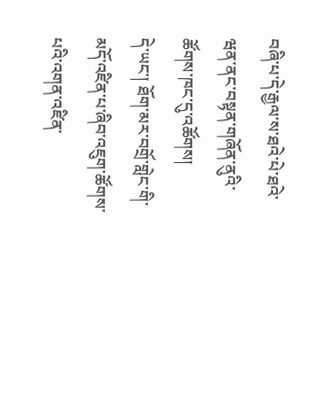བཞི་པ་དེ་རྒྱལ་ས་ཐའེ་པེ་ཐའེ་ཝན་ནང་བསྟན་གཞོན་ནུའི་ཚོགས་ཁང་དུ་འཚོགས།
དེ་ཡང་། ཐོག་མར་བགྲོ་གླེང་གི་མདོ་འཛིན་པ་ཞིབ་འཇུག་ཚོགས་པའི་འགན་འཛིན་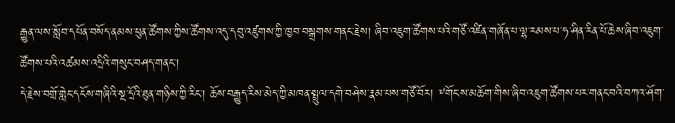རྒྱུན་ལས་སློབ་དཔོན་བསོད་ནམས་ཕུན་ཚོགས་ཀྱིས་ཚོགས་འདུ་དབུ་འཛུགས་ཀྱི་ཁྱབ་བསྒྲགས་གནང་རྗེས། ཞིབ་འཇུག་ཚོགས་པའི་གཙོ་འཛིན་གཞོན་པ་ལྷ་རམས་པ་ཧ་ཤིན་རིན་པོ་ཆེས་ཞིབ་འཇུག་ཚོགས་པའི་འཚམས་འདྲིའི་གསུང་བཤད་གནང་།
དེ་རྗེས་བགྲོ་གླེང་དངོས་གཞིའི་སྔ་དྲོའི་ཐུན་གཉིས་ཀྱི་རིང་། ཆོས་བརྒྱུད་རིས་མེད་ཀྱི་མཁན་སྤྲུལ་དགེ་བཤེས་རྣམ་པས་གཙོ་བོར། ༸གོང་ས་མཆོག་གིས་ཞིབ་འཇུག་ཚོགས་པར་གནང་བའི་བཀའ་ཤོག་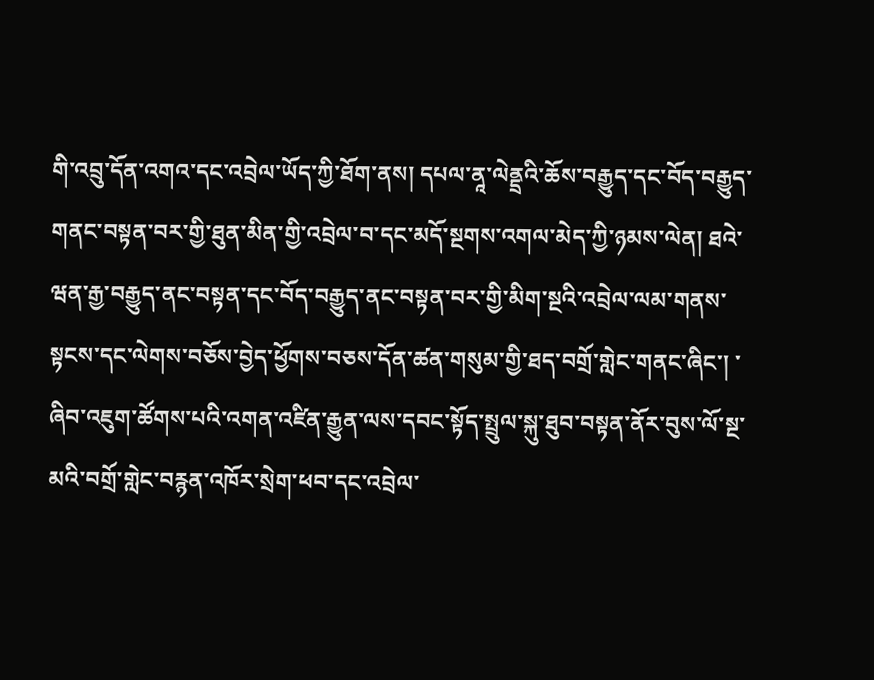གི་འབྲུ་དོན་འགའ་དང་འབྲེལ་ཡོད་ཀྱི་ཐོག་ནས། དཔལ་ནཱ་ལེནྡྲའི་ཆོས་བརྒྱུད་དང་བོད་བརྒྱུད་གནང་བསྟན་བར་གྱི་ཐུན་མིན་གྱི་འབྲེལ་བ་དང་མདོ་སྔགས་འགལ་མེད་ཀྱི་ཉམས་ལེན། ཐའེ་ཝན་རྒྱ་བརྒྱུད་ནང་བསྟན་དང་བོད་བརྒྱུད་ནང་བསྟན་བར་གྱི་མིག་སྔའི་འབྲེལ་ལམ་གནས་སྟངས་དང་ལེགས་བཅོས་བྱེད་ཕྱོགས་བཅས་དོན་ཚན་གསུམ་གྱི་ཐད་བགྲོ་གླེང་གནང་ཞིང་། ་ཞིབ་འཇུག་ཚོགས་པའི་འགན་འཛིན་རྒྱུན་ལས་དབང་སྟོད་སྤྲུལ་སྐུ་ཐུབ་བསྟན་ནོར་བུས་ལོ་སྔ་མའི་བགྲོ་གླེང་བརྙན་འཁོར་སྲེག་ཕབ་དང་འབྲེལ་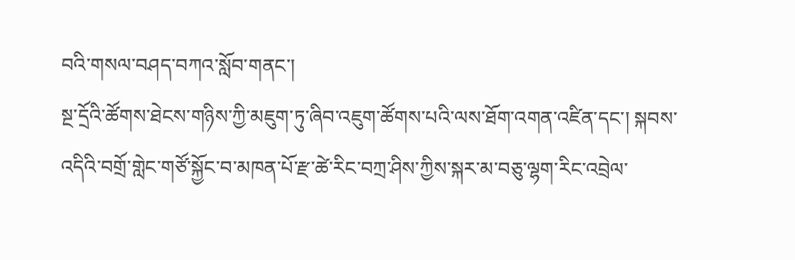བའི་གསལ་བཤད་བཀའ་སློབ་གནང་།
སྔ་དྲོའི་ཚོགས་ཐེངས་གཉིས་ཀྱི་མཇུག་ཏུ་ཞིབ་འཇུག་ཚོགས་པའི་ལས་ཐོག་འགན་འཛིན་དང་། སྐབས་འདིའི་བགྲོ་གླེང་གཙོ་སྐྱོང་བ་མཁན་པོ་རྫ་ཚེ་རིང་བཀྲ་ཤིས་ཀྱིས་སྐར་མ་བཅུ་ལྷག་རིང་འབྲེལ་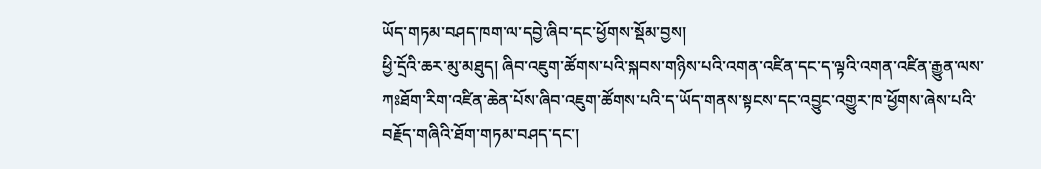ཡོད་གཏམ་བཤད་ཁག་ལ་དབྱེ་ཞིབ་དང་ཕྱོགས་སྡོམ་བྱས།
ཕྱི་དྲོའི་ཆར་མུ་མཐུད། ཞིབ་འཇུག་ཚོགས་པའི་སྐབས་གཉིས་པའི་འགན་འཛིན་དང་ད་ལྟའི་འགན་འཛིན་རྒྱུན་ལས་ཀཿཐོག་རིག་འཛིན་ཆེན་པོས་ཞིབ་འཇུག་ཚོགས་པའི་ད་ཡོད་གནས་སྟངས་དང་འབྱུང་འགྱུར་ཁ་ཕྱོགས་ཞེས་པའི་བརྗོད་གཞིའི་ཐོག་གཏམ་བཤད་དང་།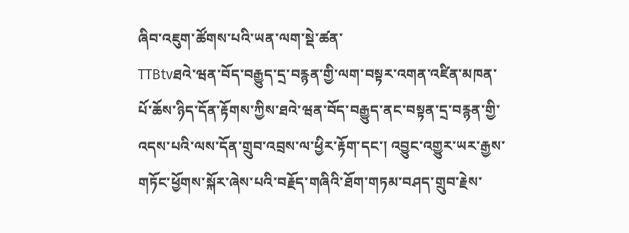ཞིབ་འཇུག་ཚོགས་པའི་ཡན་ལག་སྡེ་ཚན་
TTBtvཐའེ་ཝན་བོད་བརྒྱུད་དྲ་བརྙན་གྱི་ལག་བསྟར་འགན་འཛིན་མཁན་པོ་ཆོས་ཉིད་དོན་རྟོགས་ཀྱིས་ཐའེ་ཝན་བོད་བརྒྱུད་ནང་བསྟན་དྲ་བརྙན་གྱི་འདས་པའི་ལས་དོན་གྲུབ་འབྲས་ལ་ཕྱིར་རྟོག་དང་། འབྱུང་འགྱུར་ཡར་རྒྱས་གཏོང་ཕྱོགས་སྐོར་ཞེས་པའི་བརྗོད་གཞིའི་ཐོག་གཏམ་བཤད་གྲུབ་རྗེས་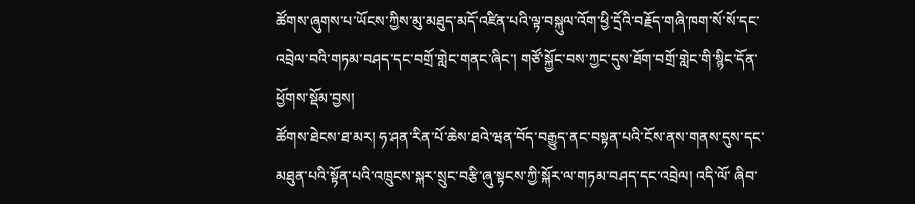ཚོགས་ཞུགས་པ་ཡོངས་ཀྱིས་མུ་མཐུད་མདོ་འཛིན་པའི་ལྟ་བསྐུལ་འོག་ཕྱི་དྲོའི་བརྗོད་གཞི་ཁག་སོ་སོ་དང་འབྲེལ་བའི་གཏམ་བཤད་དང་བགྲོ་གླེང་གནང་ཞིང་། གཙོ་སྐྱོང་བས་ཀྱང་དུས་ཐོག་བགྲོ་གླེང་གི་སྙིང་དོན་ཕྱོགས་སྡོམ་བྱས།
ཚོགས་ཐེངས་ཐ་མར། ཧ་ཤན་རིན་པོ་ཆེས་ཐའེ་ཝན་བོད་བརྒྱུད་ནང་བསྟན་པའི་ངོས་ནས་གནས་དུས་དང་མཐུན་པའི་སྟོན་པའི་འཁྲུངས་སྐར་སྲུང་བརྩི་ཞུ་སྟངས་ཀྱི་སྐོར་ལ་གཏམ་བཤད་དང་འབྲེལ། འདི་ལོ་ ཞིབ་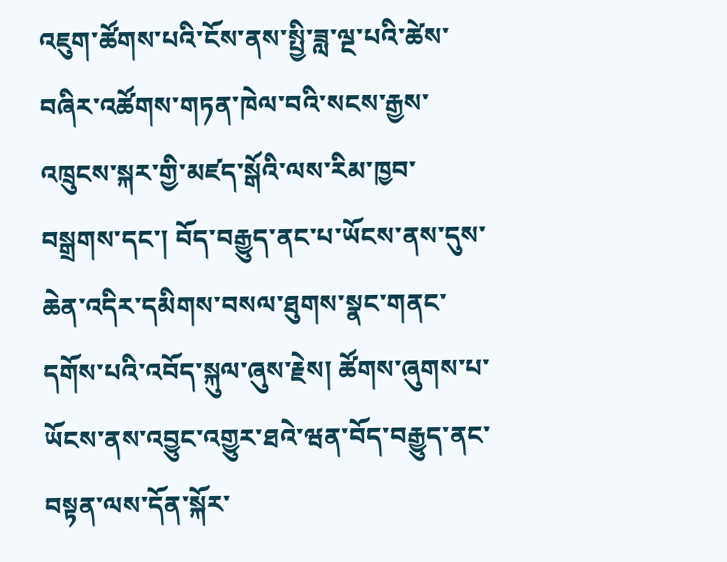འཇུག་ཚོགས་པའི་ངོས་ནས་སྤྱི་ཟླ་ལྔ་པའི་ཚེས་བཞིར་འཚོགས་གཏན་ཁེལ་བའི་སངས་རྒྱས་འཁྲུངས་སྐར་གྱི་མཛད་སྒོའི་ལས་རིམ་ཁྱབ་བསྒྲགས་དང་། བོད་བརྒྱུད་ནང་པ་ཡོངས་ནས་དུས་ཆེན་འདིར་དམིགས་བསལ་ཐུགས་སྣང་གནང་དགོས་པའི་འབོད་སྐུལ་ཞུས་རྗེས། ཚོགས་ཞུགས་པ་ཡོངས་ནས་འབྱུང་འགྱུར་ཐའེ་ཝན་བོད་བརྒྱུད་ནང་བསྟན་ལས་དོན་སྐོར་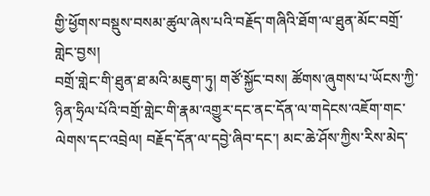གྱི་ཕྱོགས་བསྡུས་བསམ་ཚུལ་ཞེས་པའི་བརྗོད་གཞིའི་ཐོག་ལ་ཐུན་མོང་བགྲོ་གླེང་བྱས།
བགྲོ་གླེང་གི་ཐུན་ཐ་མའི་མཇུག་ཏུ། གཙོ་སྐྱོང་བས། ཚོགས་ཞུགས་པ་ཡོངས་ཀྱི་ཉིན་ཧྲིལ་པོའི་བགྲོ་གླེང་གི་རྣམ་འགྱུར་དང་ནང་དོན་ལ་གདེངས་འཇོག་གང་ལེགས་དང་འབྲེལ། བརྗོད་དོན་ལ་དབྱེ་ཞིབ་དང་། མང་ཆེ་ཤོས་ཀྱིས་རིས་མེད་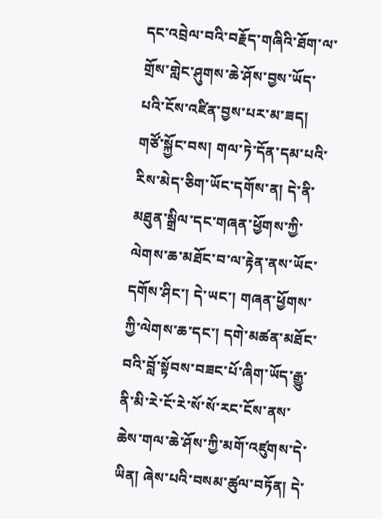དང་འབྲེལ་བའི་བརྗོད་གཞིའི་ཐོག་ལ་གྲོས་གླེང་ཤུགས་ཆེ་ཤོས་བྱས་ཡོད་པའི་ངོས་འཛིན་བྱས་པར་མ་ཟད། གཙོ་སྐྱོང་བས། གལ་ཏེ་དོན་དམ་པའི་རིས་མེད་ཅིག་ཡོང་དགོས་ན། དེ་ནི་མཐུན་སྒྲིལ་དང་གཞན་ཕྱོགས་ཀྱི་ལེགས་ཆ་མཐོང་བ་ལ་རྟེན་ནས་ཡོང་དགོས་ཤིང་། དེ་ཡང་། གཞན་ཕྱོགས་ཀྱི་ལེགས་ཆ་དང་། དགེ་མཚན་མཐོང་བའི་བློ་སྟོབས་བཟང་པོ་ཞིག་ཡོད་རྒྱུ་ནི་མི་རེ་ངོ་རེ་སོ་སོ་རང་ངོས་ནས་ཆེས་གལ་ཆེ་ཤོས་ཀྱི་མགོ་འཛུགས་དེ་ཡིན། ཞེས་པའི་བསམ་ཚུལ་བཏོན། དེ་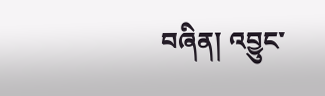བཞིན། འབྱུང་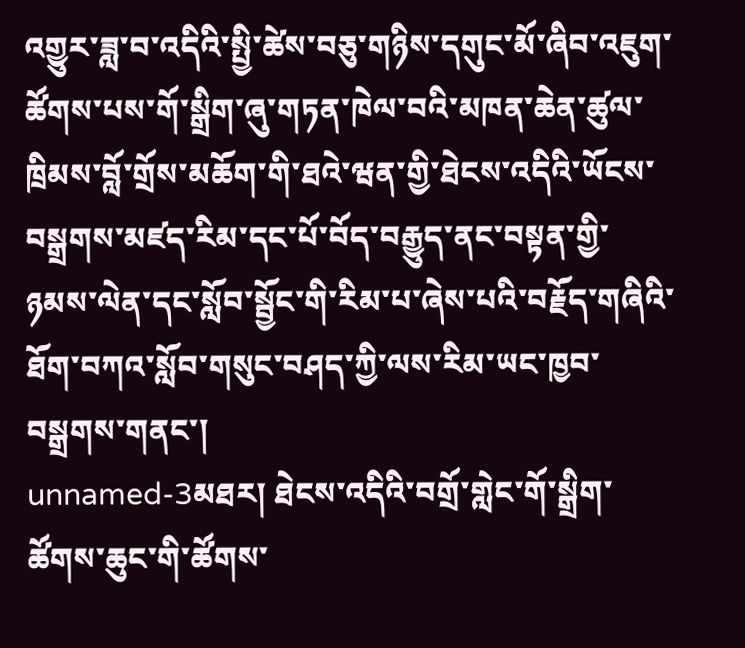འགྱུར་ཟླ་བ་འདིའི་སྤྱི་ཚེས་བཅུ་གཉིས་དགུང་མོ་ཞིབ་འཇུག་ཚོགས་པས་གོ་སྒྲིག་ཞུ་གཏན་ཁེལ་བའི་མཁན་ཆེན་ཚུལ་ཁྲིམས་བློ་གྲོས་མཆོག་གི་ཐའེ་ཝན་གྱི་ཐེངས་འདིའི་ཡོངས་བསྒྲགས་མཛད་རིམ་དང་པོ་བོད་བརྒྱུད་ནང་བསྟན་གྱི་ཉམས་ལེན་དང་སློབ་སྦྱོང་གི་རིམ་པ་ཞེས་པའི་བརྗོད་གཞིའི་ཐོག་བཀའ་སློབ་གསུང་བཤད་ཀྱི་ལས་རིམ་ཡང་ཁྱབ་བསྒྲགས་གནང་།
unnamed-3མཐར། ཐེངས་འདིའི་བགྲོ་གླེང་གོ་སྒྲིག་ཚོགས་ཆུང་གི་ཚོགས་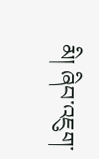མི། ཞིབ་འཇུག་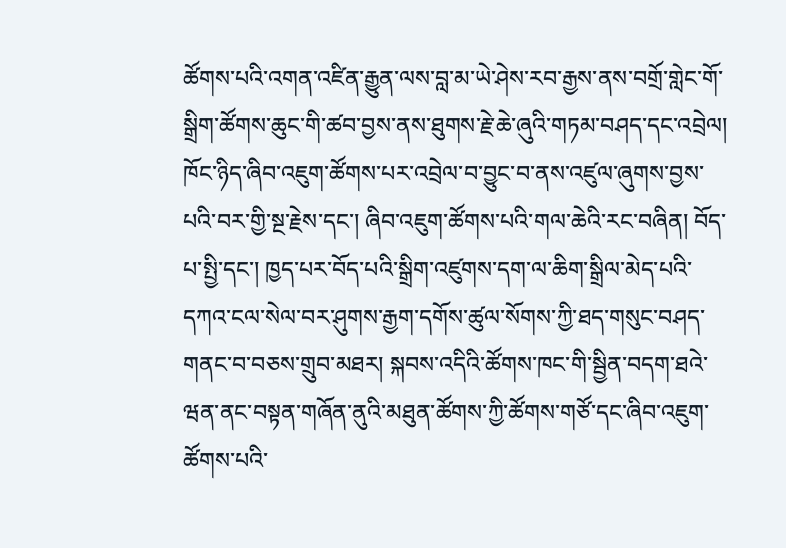ཚོགས་པའི་འགན་འཛིན་རྒྱུན་ལས་བླ་མ་ཡེ་ཤེས་རབ་རྒྱས་ནས་བགྲོ་གླེང་གོ་སྒྲིག་ཚོགས་ཆུང་གི་ཚབ་བྱས་ནས་ཐུགས་རྗེ་ཆེ་ཞུའི་གཏམ་བཤད་དང་འབྲེལ། ཁོང་ཉིད་ཞིབ་འཇུག་ཚོགས་པར་འབྲེལ་བ་བྱུང་བ་ནས་འཛུལ་ཞུགས་བྱས་པའི་བར་གྱི་སྔ་རྗེས་དང་། ཞིབ་འཇུག་ཚོགས་པའི་གལ་ཆེའི་རང་བཞིན། བོད་པ་སྤྱི་དང་། ཁྱད་པར་བོད་པའི་སྒྲིག་འཛུགས་དག་ལ་ཆིག་སྒྲིལ་མེད་པའི་དཀའ་ངལ་སེལ་བར་ཤུགས་རྒྱག་དགོས་ཚུལ་སོགས་ཀྱི་ཐད་གསུང་བཤད་གནང་བ་བཅས་གྲུབ་མཐར། སྐབས་འདིའི་ཚོགས་ཁང་གི་སྦྱིན་བདག་ཐའེ་ཝན་ནང་བསྟན་གཞོན་ནུའི་མཐུན་ཚོགས་ཀྱི་ཚོགས་གཙོ་དང་ཞིབ་འཇུག་ཚོགས་པའི་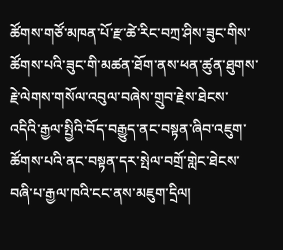ཚོགས་གཙོ་མཁན་པོ་རྫ་ཚེ་རིང་བཀྲ་ཤིས་ཟུང་གིས་ཚོགས་པའི་ཟུང་གི་མཚན་ཐོག་ནས་ཕན་ཚུན་ཐུགས་རྗེ་ལེགས་གསོལ་འབུལ་བཞེས་གྲུབ་རྗེས་ཐེངས་འདིའི་རྒྱལ་སྤྱིའི་བོད་བརྒྱུད་ནང་བསྟན་ཞིབ་འཇུག་ཚོགས་པའི་ནང་བསྟན་དར་སྤེལ་བགྲོ་གླེང་ཐེངས་བཞི་པ་རྒྱལ་ཁའི་ངང་ནས་མཇུག་དྲིལ།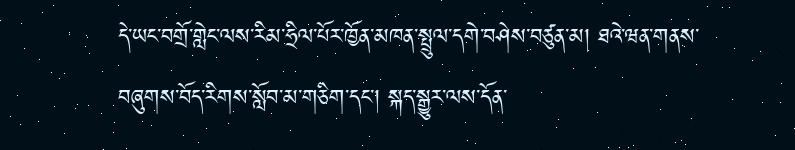དེ་ཡང་བགྲོ་གླེང་ལས་རིམ་ཧྲིལ་པོར་ཁྱོན་མཁན་སྤྲུལ་དགེ་བཤེས་བཙུན་མ། ཐའེ་ཝན་གནས་བཞུགས་བོད་རིགས་སློབ་མ་གཅིག་དང་། སྐད་སྒྱུར་ལས་དོན་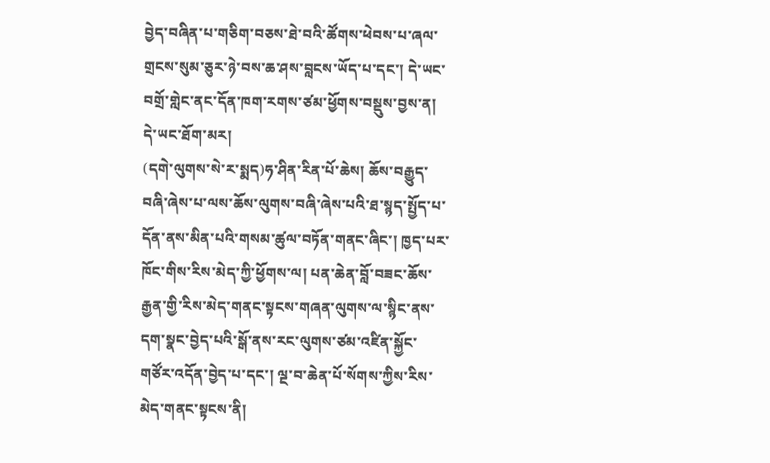བྱེད་བཞིན་པ་གཅིག་བཅས་ཐེ་བའི་ཚོགས་ཕེབས་པ་ཞལ་གྲངས་སུམ་ཅུར་ཉེ་བས་ཆ་ཤས་བླངས་ཡོད་པ་དང་། དེ་ཡང་བགྲོ་གླེང་ནང་དོན་ཁག་རགས་ཙམ་ཕྱོགས་བསྡུས་བྱས་ན།
དེ་ཡང་ཐོག་མར།
(དགེ་ལུགས་སེ་ར་སྨད)ཧ་ཤིན་རིན་པོ་ཆེས། ཆོས་བརྒྱུད་བཞི་ཞེས་པ་ལས་ཆོས་ལུགས་བཞི་ཞེས་པའི་ཐ་སྙད་སྤྱོད་པ་དོན་ནས་མིན་པའི་གསམ་ཚུལ་བཏོན་གནང་ཞིང་། ཁྱད་པར་ཁོང་གིས་རིས་མེད་ཀྱི་ཕྱོགས་ལ། པན་ཆེན་བློ་བཟང་ཆོས་རྒྱན་གྱི་རིས་མེད་གནང་སྟངས་གཞན་ལུགས་ལ་སྙིང་ནས་དག་སྣང་བྱེད་པའི་སྒོ་ནས་རང་ལུགས་ཙམ་འཛིན་སྐྱོང་གཙོར་འདོན་བྱེད་པ་དང་། ལྔ་བ་ཆེན་པོ་སོགས་ཀྱིས་རིས་མེད་གནང་སྟངས་ནི།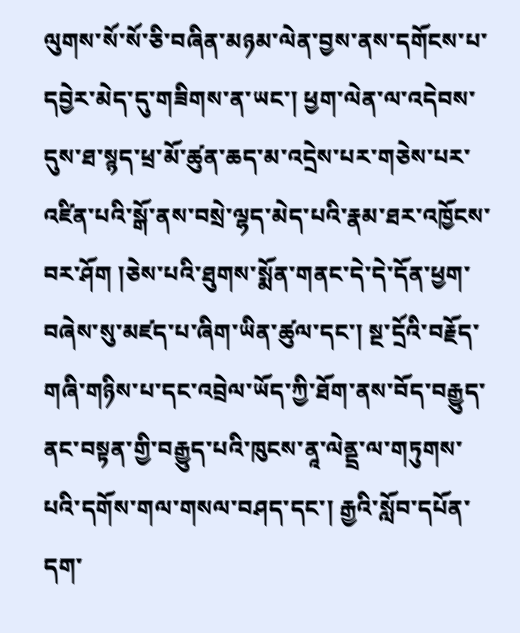ལུགས་སོ་སོ་ཅི་བཞིན་མཉམ་ལེན་བྱས་ནས་དགོངས་པ་དབྱེར་མེད་དུ་གཟིགས་ན་ཡང་། ཕྱག་ལེན་ལ་འདེབས་དུས་ཐ་སྙད་ཕྲ་མོ་ཚུན་ཆད་མ་འདྲེས་པར་གཅེས་པར་འཛིན་པའི་སྒོ་ནས་བསྲེ་ལྷད་མེད་པའི་རྣམ་ཐར་འཁྱོངས་བར་ཤོག །ཅེས་པའི་ཐུགས་སྨོན་གནང་དེ་དེ་དོན་ཕྱག་བཞེས་སུ་མཛད་པ་ཞིག་ཡིན་ཚུལ་དང་། སྔ་དྲོའི་བརྗོད་གཞི་གཉིས་པ་དང་འབྲེལ་ཡོད་ཀྱི་ཐོག་ནས་བོད་བརྒྱུད་ནང་བསྟན་གྱི་བརྒྱུད་པའི་ཁུངས་ནཱ་ལེནྡྲ་ལ་གཏུགས་པའི་དགོས་གལ་གསལ་བཤད་དང་། རྒྱའི་སློབ་དཔོན་དག་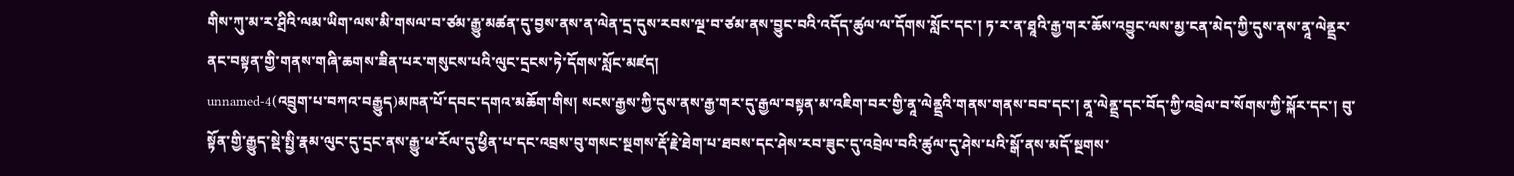གིས་ཀུ་མ་ར་ཤྲིའི་ལམ་ཡིག་ལས་མི་གསལ་བ་ཙམ་རྒྱུ་མཚན་དུ་བྱས་ནས་ན་ལེན་དྲ་དུས་རབས་ལྔ་བ་ཙམ་ནས་བྱུང་བའི་འདོད་ཚུལ་ལ་དོགས་སློང་དང་། ཏ་ར་ན་ཐཱའི་རྒྱ་གར་ཆོས་འབྱུང་ལས་མྱ་ངན་མེད་ཀྱི་དུས་ནས་ནཱ་ལེནྡྲར་ནང་བསྟན་གྱི་གནས་གཞི་ཆགས་ཟིན་པར་གསུངས་པའི་ལུང་དྲངས་ཏེ་དོགས་སློང་མཛད།
unnamed-4(འབྲུག་པ་བཀའ་བརྒྱུད)མཁན་པོ་དབང་དགའ་མཆོག་གིས། སངས་རྒྱས་ཀྱི་དུས་ནས་རྒྱ་གར་དུ་རྒྱལ་བསྟན་མ་འཇིག་བར་གྱི་ནཱ་ལེནྡྲའི་གནས་གནས་བབ་དང་། ནཱ་ལེནྡྲ་དང་བོད་ཀྱི་འབྲེལ་བ་སོགས་ཀྱི་སྐོར་དང་། བུ་སྟོན་གྱི་རྒྱུད་སྡེ་སྤྱི་རྣམ་ལུང་དུ་དྲང་ནས་རྒྱུ་ཕ་རོལ་དུ་ཕྱིན་པ་དང་འབྲས་བུ་གསང་སྔགས་རྡོ་རྗེ་ཐེག་པ་ཐབས་དང་ཤེས་རབ་ཟུང་དུ་འབྲེལ་བའི་ཚུལ་དུ་ཤེས་པའི་སྒོ་ནས་མདོ་སྔགས་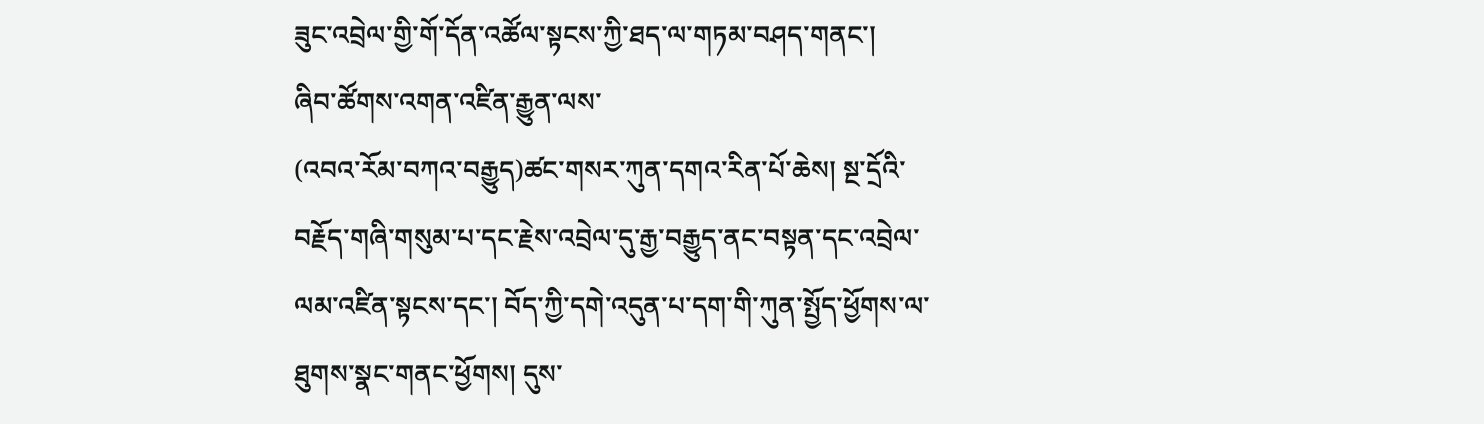ཟུང་འབྲེལ་གྱི་གོ་དོན་འཚོལ་སྟངས་ཀྱི་ཐད་ལ་གཏམ་བཤད་གནང་།
ཞིབ་ཚོགས་འགན་འཛིན་རྒྱུན་ལས་
(འབའ་རོམ་བཀའ་བརྒྱུད)ཚང་གསར་ཀུན་དགའ་རིན་པོ་ཆེས། སྔ་དྲོའི་བརྗོད་གཞི་གསུམ་པ་དང་རྗེས་འབྲེལ་དུ་རྒྱ་བརྒྱུད་ནང་བསྟན་དང་འབྲེལ་ལམ་འཛིན་སྟངས་དང་། བོད་ཀྱི་དགེ་འདུན་པ་དག་གི་ཀུན་སྤྱོད་ཕྱོགས་ལ་ཐུགས་སྣང་གནང་ཕྱོགས། དུས་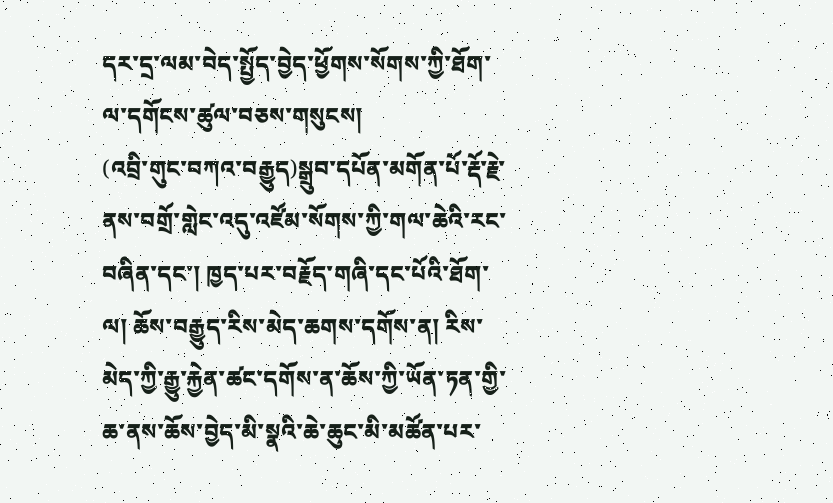དར་དྲ་ལམ་བེད་སྤྱོད་བྱེད་ཕྱོགས་སོགས་ཀྱི་ཐོག་ལ་དགོངས་ཚུལ་བཅས་གསུངས།
(འབྲི་གུང་བཀའ་བརྒྱུད)སྒྲུབ་དཔོན་མགོན་པོ་རྡོ་རྗེ་ནས་བགྲོ་གླེང་འདུ་འཛོམ་སོགས་ཀྱི་གལ་ཆེའི་རང་བཞིན་དང་། ཁྱད་པར་བརྗོད་གཞི་དང་པོའི་ཐོག་ལ། ཆོས་བརྒྱུད་རིས་མེད་ཆགས་དགོས་ན། རིས་མེད་ཀྱི་རྒྱུ་རྐྱེན་ཚང་དགོས་ན་ཆོས་ཀྱི་ཡོན་ཏན་གྱི་ཆ་ནས་ཆོས་བྱེད་མི་སྣའི་ཆེ་ཆུང་མི་མཚོན་པར་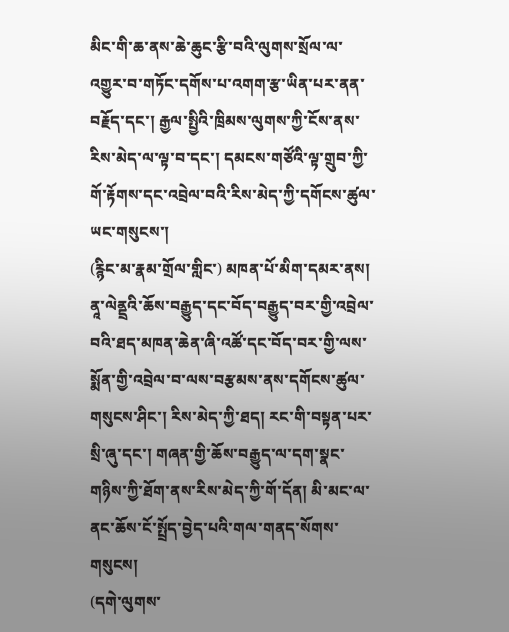མིང་གི་ཆ་ནས་ཆེ་ཆུང་རྩི་བའི་ལུགས་སྲོལ་ལ་འགྱུར་བ་གཏོང་དགོས་པ་འགག་རྩ་ཡིན་པར་ནན་བརྗོད་དང་། རྒྱལ་སྤྱིའི་ཁྲིམས་ལུགས་ཀྱི་ངོས་ནས་རིས་མེད་ལ་ལྟ་བ་དང་། དམངས་གཙོའི་ལྟ་གྲུབ་ཀྱི་གོ་རྟོགས་དང་འབྲེལ་བའི་རིས་མེད་ཀྱི་དགོངས་ཚུལ་ཡང་གསུངས་།
(རྙིང་མ་རྣམ་གྲོལ་གླིང་) མཁན་པོ་མིག་དམར་ནས། ནཱ་ལེནྡྲའི་ཆོས་བརྒྱུད་དང་བོད་བརྒྱུད་བར་གྱི་འབྲེལ་བའི་ཐད་མཁན་ཆེན་ཞི་འཚོ་དང་བོད་བར་གྱི་ལས་སྨོན་གྱི་འབྲེལ་བ་ལས་བརྩམས་ནས་དགོངས་ཚུལ་གསུངས་ཤིང་། རིས་མེད་ཀྱི་ཐད། རང་གི་བསྟན་པར་སྲི་ཞུ་དང་། གཞན་གྱི་ཆོས་བརྒྱུད་ལ་དག་སྣང་གཉིས་ཀྱི་ཐོག་ནས་རིས་མེད་ཀྱི་གོ་དོན། མི་མང་ལ་ནང་ཆོས་ངོ་སྤྲོད་བྱེད་པའི་གལ་གནད་སོགས་གསུངས།
(དགེ་ལུགས་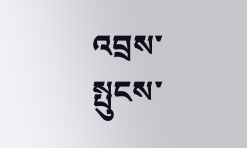འབྲས་སྤུངས་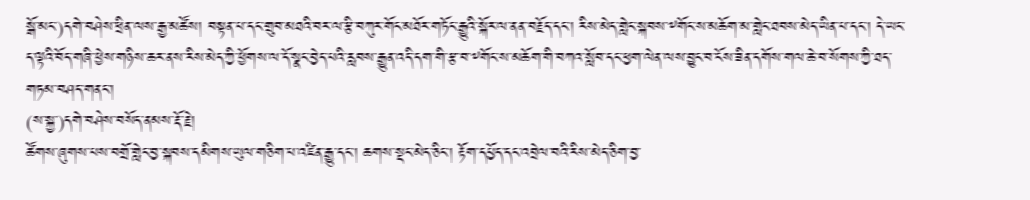སྒོ་མང་)དགེ་བཤེས་ཕྲིན་ལས་རྒྱ་མཚོས། བསྟན་པ་དང་གྲུབ་མཐའི་བར་ལ་རྩི་བཀུར་གོང་མཐོར་གཏོང་རྒྱུའི་སྐོར་ལ་ནན་བརྗོད་དང་། རིས་མེད་གླེང་སྐབས་༸གོང་ས་མཆོག་མ་གླེང་ཐབས་མེད་ཡིན་པ་དང་། དེ་ཡང་ད་ལྟའི་བོད་གཞི་ཕྱེས་གཉིས་ཆར་ནས་རིས་མེད་ཀྱི་ཕྱོགས་ལ་དོ་སྣང་བྱེད་པའི་རླབས་རྒྱུན་འདི་དག་གི་རྩ་བ་༸གོང་ས་མཆོག་གི་བཀའ་སློབ་དང་ཕྱག་ལེན་ལས་བྱུང་བ་ངོས་ཟིན་དགོས་གལ་ཆེ་བ་སོགས་ཀྱི་ཐད་གཏམ་བཤད་གནང་།
(ས་སྐྱ་)དགེ་བཤེས་བསོད་ནམས་རྡོ་རྗེ།
ཚོགས་ཞུགས་པས་བགྲོ་གླེང་བྱ་སྐབས་དམིགས་ཡུལ་གཅིག་པ་འཛིན་རྒྱུ་དང་། ཆགས་སྡང་མེད་ཅིང་། རྟོག་དཔྱོད་དང་འབྲེལ་བའི་རིས་མེད་ཅིག་བྱ་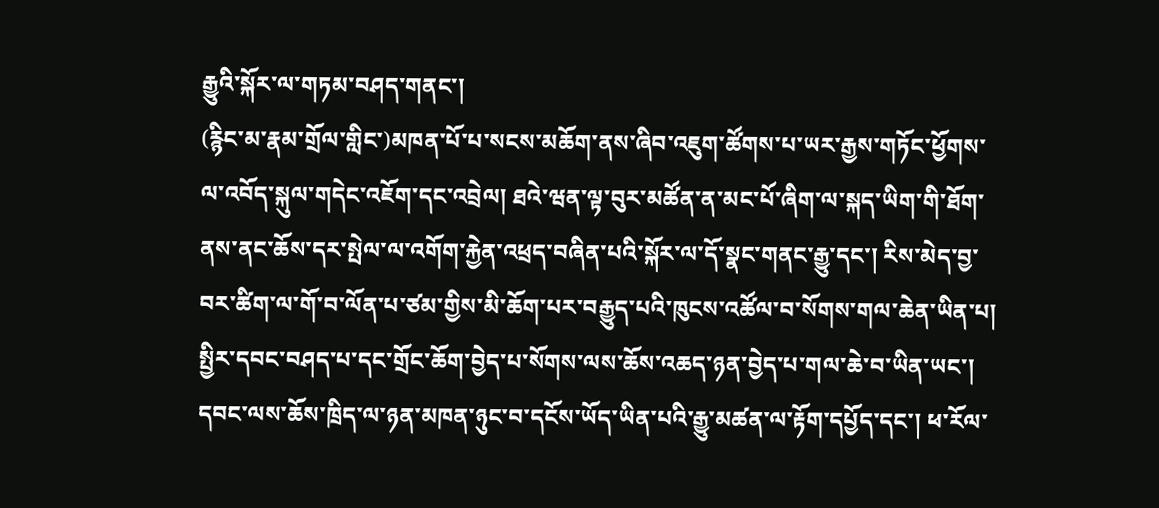རྒྱུའི་སྐོར་ལ་གཏམ་བཤད་གནང་།
(རྙིང་མ་རྣམ་གྲོལ་གླིང་)མཁན་པོ་པ་སངས་མཆོག་ནས་ཞིབ་འཇུག་ཚོགས་པ་ཡར་རྒྱས་གཏོང་ཕྱོགས་ལ་འབོད་སྐུལ་གདེང་འཇོག་དང་འབྲེལ། ཐའེ་ཝན་ལྟ་བུར་མཚོན་ན་མང་པོ་ཞིག་ལ་སྐད་ཡིག་གི་ཐོག་ནས་ནང་ཆོས་དར་སྤེལ་ལ་འགོག་རྐྱེན་འཕྲད་བཞིན་པའི་སྐོར་ལ་དོ་སྣང་གནང་རྒྱུ་དང་། རིས་མེད་བྱ་བར་ཚིག་ལ་གོ་བ་ལོན་པ་ཙམ་གྱིས་མི་ཆོག་པར་བརྒྱུད་པའི་ཁུངས་འཚོལ་བ་སོགས་གལ་ཆེན་ཡིན་པ། སྤྱིར་དབང་བཤད་པ་དང་གྲོང་ཆོག་བྱེད་པ་སོགས་ལས་ཆོས་འཆད་ཉན་བྱེད་པ་གལ་ཆེ་བ་ཡིན་ཡང་། དབང་ལས་ཆོས་ཁྲིད་ལ་ཉན་མཁན་ཉུང་བ་དངོས་ཡོད་ཡིན་པའི་རྒྱུ་མཚན་ལ་རྟོག་དཔྱོད་དང་། ཕ་རོལ་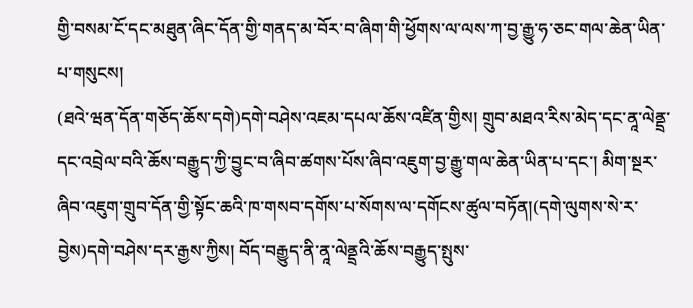གྱི་བསམ་ངོ་དང་མཐུན་ཞིང་དོན་གྱི་གནད་མ་བོར་བ་ཞིག་གི་ཕྱོགས་ལ་ལས་ཀ་བྱ་རྒྱུ་ཧ་ཅང་གལ་ཆེན་ཡིན་པ་གསུངས།
(ཐའེ་ཝན་དོན་གཅོད་ཆོས་དགེ)དགེ་བཤེས་འཇམ་དཔལ་ཆོས་འཛིན་གྱིས། གྲུབ་མཐའ་རིས་མེད་དང་ནཱ་ལེནྡྲ་དང་འབྲེལ་བའི་ཆོས་བརྒྱུད་ཀྱི་བྱུང་བ་ཞིབ་ཚགས་པོས་ཞིབ་འཇུག་བྱ་རྒྱུ་གལ་ཆེན་ཡིན་པ་དང་། མིག་སྔར་ཞིབ་འཇུག་གྲུབ་དོན་གྱི་སྟོང་ཆའི་ཁ་གསབ་དགོས་པ་སོགས་ལ་དགོངས་ཚུལ་བཏོན།(དགེ་ལུགས་སེ་ར་བྱེས)དགེ་བཤེས་དར་རྒྱས་ཀྱིས། བོད་བརྒྱུད་ནི་ནཱ་ལེནྡྲའི་ཆོས་བརྒྱུད་སྤུས་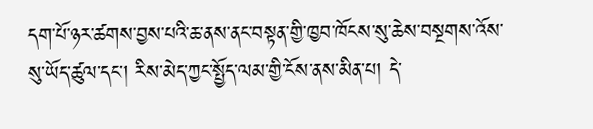དག་པོ་ཉར་ཚགས་བྱས་པའི་ཆ་ནས་ནང་བསྟན་གྱི་ཁྱབ་ཁོངས་སུ་ཆེས་བསྔགས་འོས་སུ་ཡོད་ཚུལ་དང་། རིས་མེད་ཀྱང་སྤྱོད་ལམ་གྱི་ངོས་ནས་མིན་པ། དེ་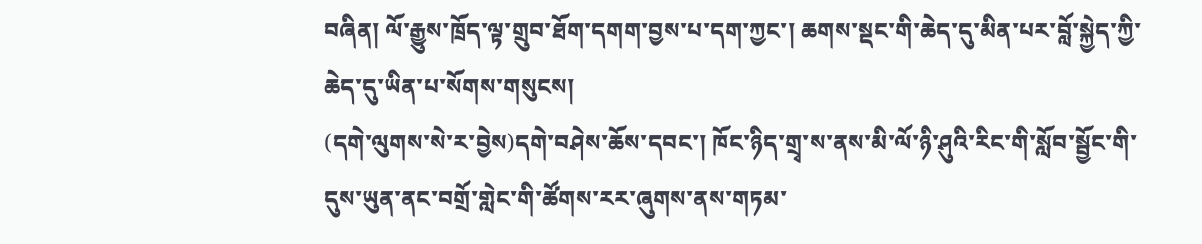བཞིན། ལོ་རྒྱུས་ཁྲོད་ལྟ་གྲུབ་ཐོག་དགག་བྱས་པ་དག་ཀྱང་། ཆགས་སྡང་གི་ཆེད་དུ་མིན་པར་བློ་སྐྱེད་ཀྱི་ཆེད་དུ་ཡིན་པ་སོགས་གསུངས།
(དགེ་ལུགས་སེ་ར་བྱེས)དགེ་བཤེས་ཆོས་དབང་། ཁོང་ཉིད་གྲྭ་ས་ནས་མི་ལོ་ཉི་ཤུའི་རིང་གི་སློབ་སྦྱོང་གི་དུས་ཡུན་ནང་བགྲོ་གླེང་གི་ཚོགས་རར་ཞུགས་ནས་གཏམ་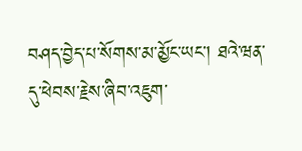བཤད་བྱེད་པ་སོགས་མ་མྱོང་ཡང་། ཐའེ་ཝན་དུ་ཕེབས་རྗེས་ཞིབ་འཇུག་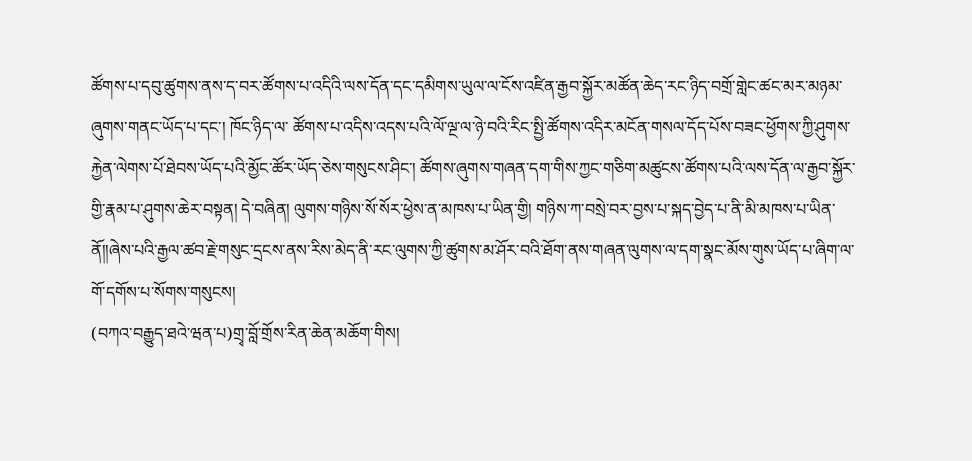ཚོགས་པ་དབུ་ཚུགས་ནས་ད་བར་ཚོགས་པ་འདིའི་ལས་དོན་དང་དམིགས་ཡུལ་ལ་ངོས་འཛིན་རྒྱབ་སྐྱོར་མཚོན་ཆེད་རང་ཉིད་བགྲོ་གླེང་ཚང་མར་མཉམ་ཞུགས་གནང་ཡོད་པ་དང་། ཁོང་ཉིད་ལ་ ཚོགས་པ་འདིས་འདས་པའི་ལོ་ལྔ་ལ་ཉེ་བའི་རིང་སྤྱི་ཚོགས་འདིར་མངོན་གསལ་དོད་པོས་བཟང་ཕྱོགས་ཀྱི་ཤུགས་རྐྱེན་ལེགས་པོ་ཐེབས་ཡོད་པའི་མྱོང་ཚོར་ཡོད་ཅེས་གསུངས་ཤིང་། ཚོགས་ཞུགས་གཞན་དག་གིས་ཀྱང་གཅིག་མཚུངས་ཚོགས་པའི་ལས་དོན་ལ་རྒྱབ་སྐྱོར་གྱི་རྣམ་པ་ཤུགས་ཆེར་བསྟན། དེ་བཞིན། ལུགས་གཉིས་སོ་སོར་ཕྱེས་ན་མཁས་པ་ཡིན་གྱི། གཉིས་ཀ་བསྲེ་བར་བྱས་པ་སྐད་བྱེད་པ་ནི་མི་མཁས་པ་ཡིན་ནོ།།ཞེས་པའི་རྒྱལ་ཚབ་རྗེ་གསུང་དྲངས་ནས་རིས་མེད་ནི་རང་ལུགས་ཀྱི་ཚུགས་མ་ཤོར་བའི་ཐོག་ནས་གཞན་ལུགས་ལ་དག་སྣང་མོས་གུས་ཡོད་པ་ཞིག་ལ་གོ་དགོས་པ་སོགས་གསུངས།
(བཀའ་བརྒྱུད་ཐའེ་ཝན་པ)གྲྭ་བློ་གྲོས་རིན་ཆེན་མཆོག་གིས།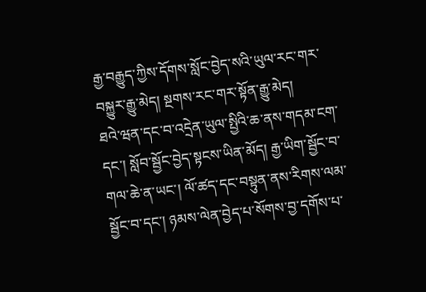རྒྱ་བརྒྱུད་ཀྱིས་དོགས་སློང་བྱེད་སའི་ཡུལ་རང་གར་བསྐྱུར་རྒྱུ་མེད། སྔགས་རང་གར་སྟོན་རྒྱུ་མེད།
ཐའེ་ཝན་དང་བ་འདྲེན་ཡུལ་སྤྱིའི་ཆ་ནས་གདམ་ངག་དང་། སློབ་སྦྱོང་བྱེད་སྟངས་ཡིན་མོད། རྒྱ་ཡིག་སྦྱོང་བ་གལ་ཆེ་ན་ཡང་། ལོ་ཚད་དང་བསྟུན་ནས་རིགས་ལམ་སྦྱོང་བ་དང་། ཉམས་ལེན་བྱེད་པ་སོགས་བྱ་དགོས་པ་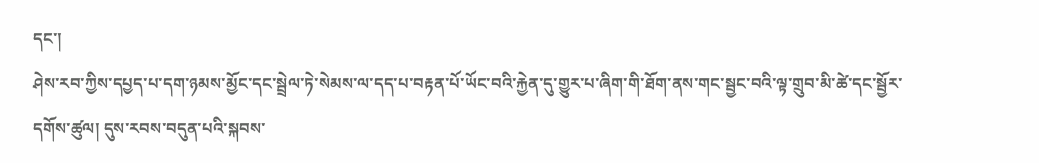དང་།
ཤེས་རབ་ཀྱིས་དཔྱད་པ་དག་ཉམས་མྱོང་དང་སྦྲེལ་ཏེ་སེམས་ལ་དད་པ་བརྟན་པོ་ཡོང་བའི་རྐྱེན་དུ་གྱུར་པ་ཞིག་གི་ཐོག་ནས་གང་སྦྱང་བའི་ལྟ་གྲུབ་མི་ཚེ་དང་སྦྱོར་དགོས་ཚུལ། དུས་རབས་བདུན་པའི་སྐབས་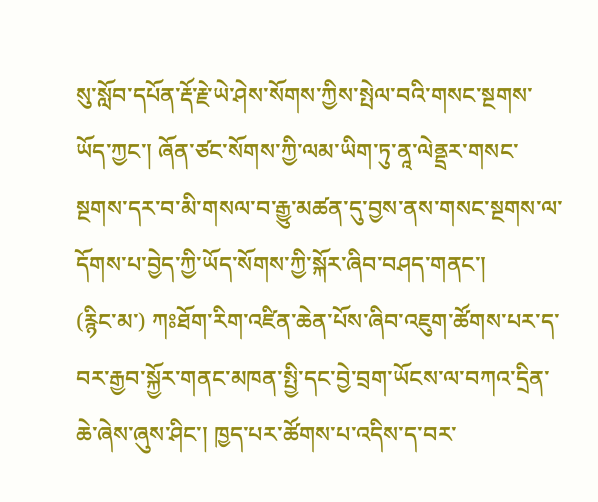སུ་སློབ་དཔོན་རྡོ་རྗེ་ཡེ་ཤེས་སོགས་ཀྱིས་སྤེལ་བའི་གསང་སྔགས་ཡོད་ཀྱང་། ཞོན་ཙང་སོགས་ཀྱི་ལམ་ཡིག་ཏུ་ནཱ་ལེནྡྲར་གསང་སྔགས་དར་བ་མི་གསལ་བ་རྒྱུ་མཚན་དུ་བྱས་ནས་གསང་སྔགས་ལ་དོགས་པ་བྱེད་ཀྱི་ཡོད་སོགས་ཀྱི་སྐོར་ཞིབ་བཤད་གནང་།
(རྙིང་མ་) ཀཿཐོག་རིག་འཛིན་ཆེན་པོས་ཞིབ་འཇུག་ཚོགས་པར་ད་བར་རྒྱབ་སྐྱོར་གནང་མཁན་སྤྱི་དང་བྱེ་བྲག་ཡོངས་ལ་བཀའ་དྲིན་ཆེ་ཞེས་ཞུས་ཤིང་། ཁྱད་པར་ཚོགས་པ་འདིས་ད་བར་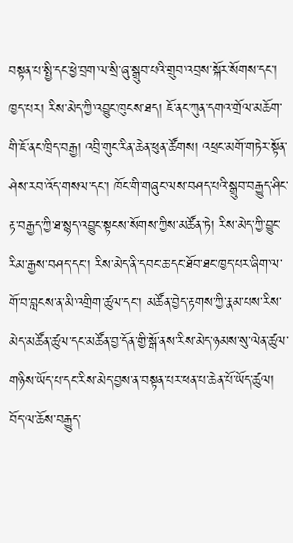བསྟན་པ་སྤྱི་དང་ཕྱེ་བྲག་ལ་སྲི་ཞུ་སྒྲུབ་པའི་གྲུབ་འབྲས་སྐོར་སོགས་དང་། ཁྱད་པར། རིས་མེད་ཀྱི་འབྱུང་ཁུངས་ཐད། ཇོ་ནང་ཀུན་དགའ་གྲོལ་མཆོག་གི་ཇོ་ནང་ཁྲིད་བརྒྱ། འབྲི་གུང་རིན་ཆེན་ཕུན་ཚོགས། འཕྲང་མགོ་གཏེར་སྟོན་ཤེས་རབ་འོད་གསལ་དང་། ཁོང་གི་གཞུང་ལས་བཤད་པའི་སྒྲུབ་བརྒྱུད་ཤིང་རྟ་བརྒྱད་ཀྱི་ཐ་སྙད་འབྱུང་སྟངས་སོགས་ཀྱིས་མཚོན་ཏེ། རིས་མེད་ཀྱི་བྱུང་རིམ་རྒྱས་བཤད་དང་། རིས་མེད་ནི་དབང་ཆ་དང་ཐོབ་ཐང་ཁྱད་པར་ཞིག་ལ་གོ་བ་བླངས་ན་མི་འགྲིག་ཚུལ་དང་། མཚོན་བྱེད་རྟགས་ཀྱི་རྣམ་པས་རིས་མེད་མཚོན་ཚུལ་དང་མཚོན་བྱ་དོན་གྱི་སྒོ་ནས་རིས་མེད་ཉམས་སུ་ལེན་ཚུལ་གཉིས་ཡོད་པ་དང་རིས་མེད་བྱས་ན་བསྟན་པར་ཕན་པ་ཆེན་པོ་ཡོད་ཚུལ། བོད་ལ་ཆོས་བརྒྱུད་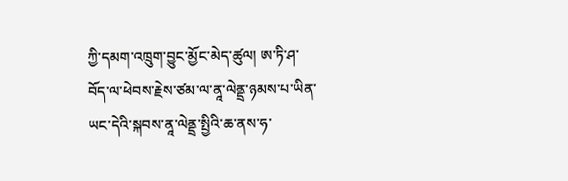ཀྱི་དམག་འཁྲུག་བྱུང་མྱོང་མེད་ཚུལ། ཨ་ཏི་ཤ་བོད་ལ་ཕེབས་རྗེས་ཙམ་ལ་ནཱ་ལེནྡྲ་ཉམས་པ་ཡིན་ཡང་དེའི་སྐབས་ནཱ་ལེནྡྲ་སྤྱིའི་ཆ་ནས་ཧ་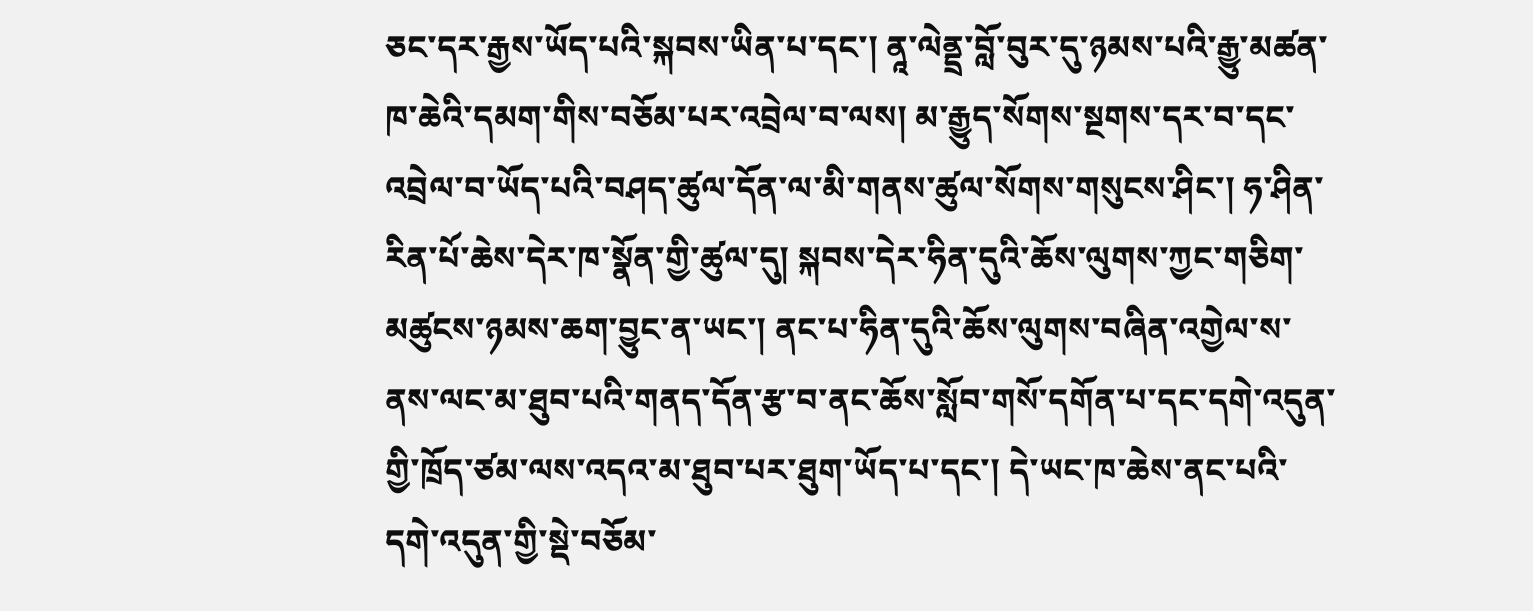ཅང་དར་རྒྱས་ཡོད་པའི་སྐབས་ཡིན་པ་དང་། ནཱ་ལེནྡྲ་བློ་བུར་དུ་ཉམས་པའི་རྒྱུ་མཚན་ཁ་ཆེའི་དམག་གིས་བཅོམ་པར་འབྲེལ་བ་ལས། མ་རྒྱུད་སོགས་སྔགས་དར་བ་དང་འབྲེལ་བ་ཡོད་པའི་བཤད་ཚུལ་དོན་ལ་མི་གནས་ཚུལ་སོགས་གསུངས་ཤིང་། ཧ་ཤིན་རིན་པོ་ཆེས་དེར་ཁ་སྣོན་གྱི་ཚུལ་དུ། སྐབས་དེར་ཧིན་དུའི་ཆོས་ལུགས་ཀྱང་གཅིག་མཚུངས་ཉམས་ཆག་བྱུང་ན་ཡང་། ནང་པ་ཧིན་དུའི་ཆོས་ལུགས་བཞིན་འགྱེལ་ས་ནས་ལང་མ་ཐུབ་པའི་གནད་དོན་རྩ་བ་ནང་ཆོས་སློབ་གསོ་དགོན་པ་དང་དགེ་འདུན་གྱི་ཁྲོད་ཙམ་ལས་འདའ་མ་ཐུབ་པར་ཐུག་ཡོད་པ་དང་། དེ་ཡང་ཁ་ཆེས་ནང་པའི་དགེ་འདུན་གྱི་སྡེ་བཅོམ་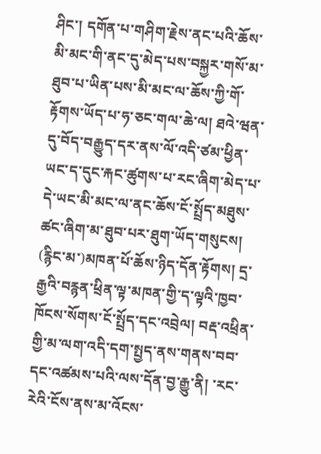ཤིང་། དགོན་པ་གཤིག་རྗེས་ནང་པའི་ཆོས་མི་མང་གི་ནང་དུ་མེད་པས་བསྐྱར་གསོ་མ་ཐུབ་པ་ཡིན་པས་མི་མང་ལ་ཆོས་ཀྱི་གོ་རྟོགས་ཡོད་པ་ཧ་ཅང་གལ་ཆེ་ལ། ཐའེ་ཝན་དུ་བོད་བརྒྱུད་དར་ནས་ལོ་འདི་ཙམ་ཕྱིན་ཡང་ད་དུང་རྐང་ཚུགས་པ་རང་ཞིག་མེད་པ་དེ་ཡང་མི་མང་ལ་ནང་ཆོས་ངོ་སྤྲོད་མཐུས་ཚང་ཞིག་མ་ཐུབ་པར་ཐུག་ཡོད་གསུངས།
(རྙིང་མ་)མཁན་པོ་ཆོས་ཉིད་དོན་རྟོགས། དྲ་རྒྱའི་བརྙན་ཕྲིན་ལྟ་མཁན་གྱི་ད་ལྟའི་ཁྱབ་ཁོངས་སོགས་ངོ་སྤྲོད་དང་འབྲེལ། བརྡ་འཕྲིན་གྱི་མ་ལག་འདི་དག་སྤྱད་ནས་གནས་བབ་དང་འཚམས་པའི་ལས་དོན་བྱ་རྒྱུ་ནི། ་རང་རེའི་ངོས་ནས་མ་འོངས་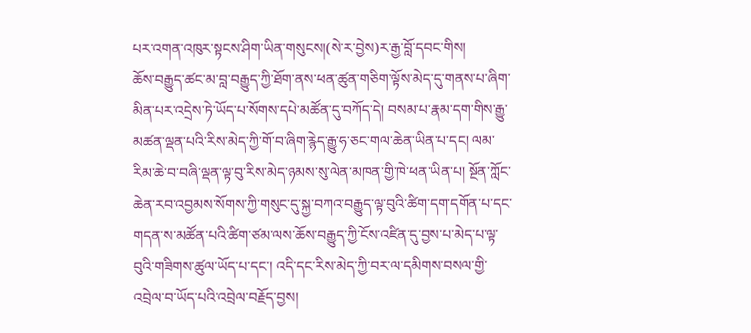པར་འགན་འཁུར་སྟངས་ཤིག་ཡིན་གསུངས།(སེ་ར་བྱེས)ར་རྒྱ་བློ་དབང་གིས།
ཆོས་བརྒྱུད་ཚང་མ་བླ་བརྒྱུད་ཀྱི་ཐོག་ནས་ཕན་ཚུན་གཅིག་ལྟོས་མེད་དུ་གནས་པ་ཞིག་མིན་པར་འདྲེས་ཏེ་ཡོད་པ་སོགས་དཔེ་མཚོན་དུ་བཀོད་དེ། བསམ་པ་རྣམ་དག་གིས་རྒྱུ་མཚན་ལྡན་པའི་རིས་མེད་ཀྱི་གོ་བ་ཞིག་རྙེད་རྒྱུ་ཧ་ཅང་གལ་ཆེན་ཡིན་པ་དང། ལམ་རིམ་ཆེ་བ་བཞི་ལྡན་ལྟ་བུ་རིས་མེད་ཉམས་སུ་ལེན་མཁན་གྱི་ཁེ་ཕན་ཡིན་པ། སྔོན་ཀློང་ཆེན་རབ་འབྱམས་སོགས་ཀྱི་གསུང་དུ་སྐྱ་བཀའ་བརྒྱུད་ལྟ་བུའི་ཚིག་དག་དགོན་པ་དང་གདན་ས་མཚོན་པའི་ཚིག་ཙམ་ལས་ཆོས་བརྒྱུད་ཀྱི་ངོས་འཛིན་དུ་བྱས་པ་མེད་པ་ལྟ་བུའི་གཟིགས་ཚུལ་ཡོད་པ་དང་། འདི་དང་རིས་མེད་ཀྱི་བར་ལ་དམིགས་བསལ་གྱི་འབྲེལ་བ་ཡོད་པའི་འབྲེལ་བརྗོད་བྱས།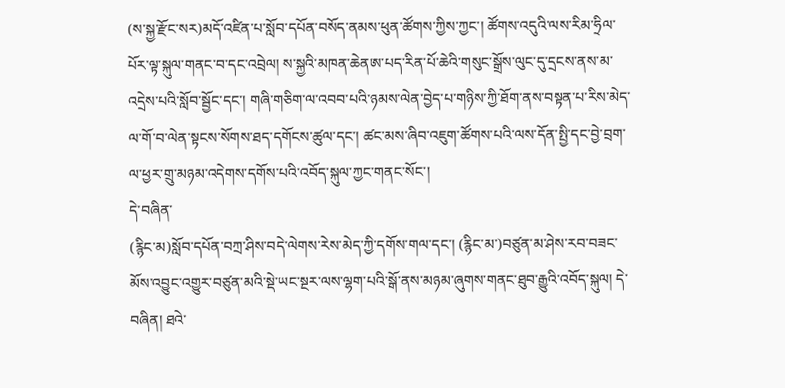(ས་སྐྱ་རྫོང་སར)མདོ་འཛིན་པ་སློབ་དཔོན་བསོད་ནམས་ཕུན་ཚོགས་ཀྱིས་ཀྱང་། ཚོགས་འདུའི་ལས་རིམ་ཧྲིལ་པོར་ལྟ་སྐུལ་གནང་བ་དང་འབྲེལ། ས་སྐྱའི་མཁན་ཆེནཨ་པད་རིན་པོ་ཆེའི་གསུང་སྒྲོས་ལུང་དུ་དྲངས་ནས་མ་འདྲེས་པའི་སློབ་སྦྱོང་དང་། གཞི་གཅིག་ལ་འབབ་པའི་ཉམས་ལེན་བྱེད་པ་གཉིས་ཀྱི་ཐོག་ནས་བསྟན་པ་རིས་མེད་ལ་གོ་བ་ལེན་སྟངས་སོགས་ཐད་དགོངས་ཚུལ་དང་། ཚང་མས་ཞིབ་འཇུག་ཚོགས་པའི་ལས་དོན་སྤྱི་དང་བྱེ་བྲག་ལ་ཕྱར་གྲུ་མཉམ་འདེགས་དགོས་པའི་འབོད་སྐུལ་ཀྱང་གནང་སོང་།
དེ་བཞིན་
(རྙིང་མ)སློབ་དཔོན་བཀྲ་ཤིས་བདེ་ལེགས་རེས་མེད་ཀྱི་དགོས་གལ་དང་། (རྙིང་མ་)བཙུན་མ་ཤེས་རབ་བཟང་མོས་འབྱུང་འགྱུར་བཙུན་མའི་སྡེ་ཡང་སྔར་ལས་ལྷག་པའི་སྒོ་ནས་མཉམ་ཞུགས་གནང་ཐུབ་རྒྱུའི་འབོད་སྐུལ། དེ་བཞིན། ཐའེ་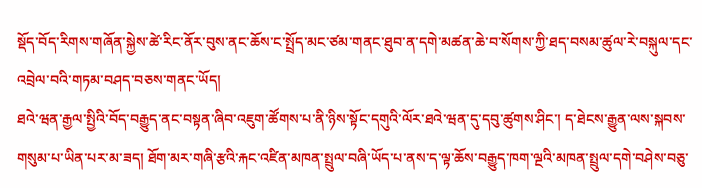སྡོད་བོད་རིགས་གཞོན་སྐྱེས་ཚེ་རིང་ནོར་བུས་ནང་ཆོས་ང་སྤྲོད་མང་ཙམ་གནང་ཐུབ་ན་དགེ་མཚན་ཆེ་བ་སོགས་ཀྱི་ཐད་བསམ་ཚུལ་རེ་བསྐུལ་དང་འབྲེལ་བའི་གཏམ་བཤད་བཅས་གནང་ཡོད།
ཐའེ་ཝན་རྒྱལ་སྤྱིའི་བོད་བརྒྱུད་ནང་བསྟན་ཞིབ་འཇུག་ཚོགས་པ་ནི་ཉིས་སྟོང་དགུའི་ལོར་ཐའེ་ཝན་དུ་དབུ་ཚུགས་ཤིང་། ད་ཐེངས་རྒྱུན་ལས་སྐབས་གསུམ་པ་ཡིན་པར་མ་ཟད། ཐོག་མར་གཞི་རྩའི་རྐང་འཛིན་མཁན་སྤྲུལ་བཞི་ཡོད་པ་ནས་ད་ལྟ་ཆོས་བརྒྱུད་ཁག་ལྔའི་མཁན་སྤྲུལ་དགེ་བཤེས་བཅུ་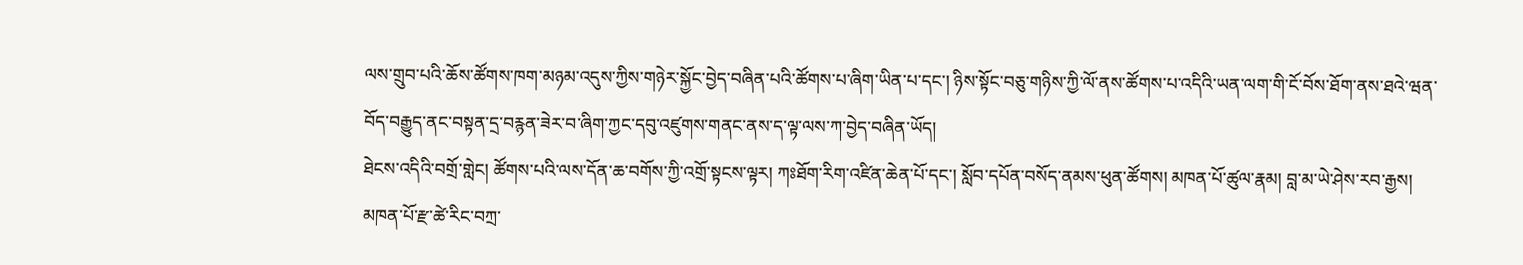ལས་གྲུབ་པའི་ཆོས་ཚོགས་ཁག་མཉམ་འདུས་ཀྱིས་གཉེར་སྐྱོང་བྱེད་བཞིན་པའི་ཚོགས་པ་ཞིག་ཡིན་པ་དང་། ཉིས་སྟོང་བཅུ་གཉིས་ཀྱི་ལོ་ནས་ཚོགས་པ་འདིའི་ཡན་ལག་གི་ངོ་བོས་ཐོག་ནས་ཐའེ་ཝན་བོད་བརྒྱུད་ནང་བསྟན་དྲ་བརྙན་ཟེར་བ་ཞིག་ཀྱང་དབུ་འཛུགས་གནང་ནས་ད་ལྟ་ལས་ཀ་བྱེད་བཞིན་ཡོད།
ཐེངས་འདིའི་བགྲོ་གླེང། ཚོགས་པའི་ལས་དོན་ཆ་བགོས་ཀྱི་འགྲོ་སྟངས་ལྟར། ཀཿཐོག་རིག་འཛིན་ཆེན་པོ་དང་། སློབ་དཔོན་བསོད་ནམས་ཕུན་ཚོགས། མཁན་པོ་ཚུལ་རྣམ། བླ་མ་ཡེ་ཤེས་རབ་རྒྱས། མཁན་པོ་རྫ་ཚེ་རིང་བཀྲ་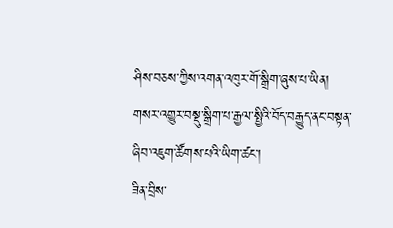ཤིས་བཅས་ཀྱིས་འགན་འཁུར་གོ་སྒྲིག་ཞུས་པ་ཡིན།
གསར་འགྱུར་བསྡུ་སྒྲིག་པ་རྒྱལ་སྤྱིའི་བོད་བརྒྱུད་ནང་བསྟན་ཞིབ་འཇུག་ཚོགས་པའི་ཡིག་ཚང་།
ཟིན་བྲིས་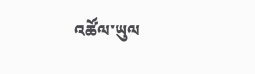འཚོལ་ཡུལ